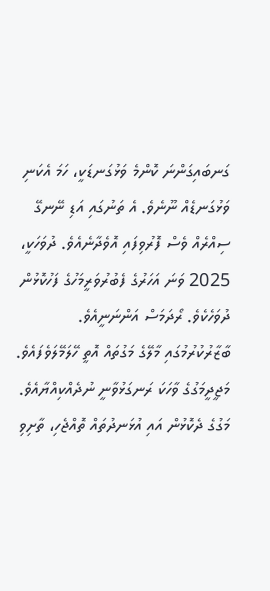ގަނބައިގަންނަ ކޮންމެ ވަޅުގަނޑަކީ، ހަމަ އެކަނި ވަޅުގަނޑެއް ނޫނެވެ. އެ ތަނުގައި އަޑި ނޭނގޭ ސިއްރެއް ވެސް ފޮރުވިފައި އޮވެދާނެއެވެ. ދުވަހަކީ، 2025 ވަނަ އަހަރުގެ ފެބުރުވަރީމަހުގެ ފަހުކޮޅުން ދުވަހެކެވެ. ރޯދަމަސް އަންނަނީއެވެ. ބާޒާރުކުރުމުގައި މާލޭގެ މަގުތައް އޮތީ ހޭލަމޭލަވެފައެވެ. މަޖީދީމަގުގެ ވާހަކަ ރަނގަޅުވާނީ ނުދެއްކިއްޔާއެވެ. މަގުގެ ދެކޮޅުން އައި އުޅަނދުތައް ތޮއްޖެހި، ތާށިވި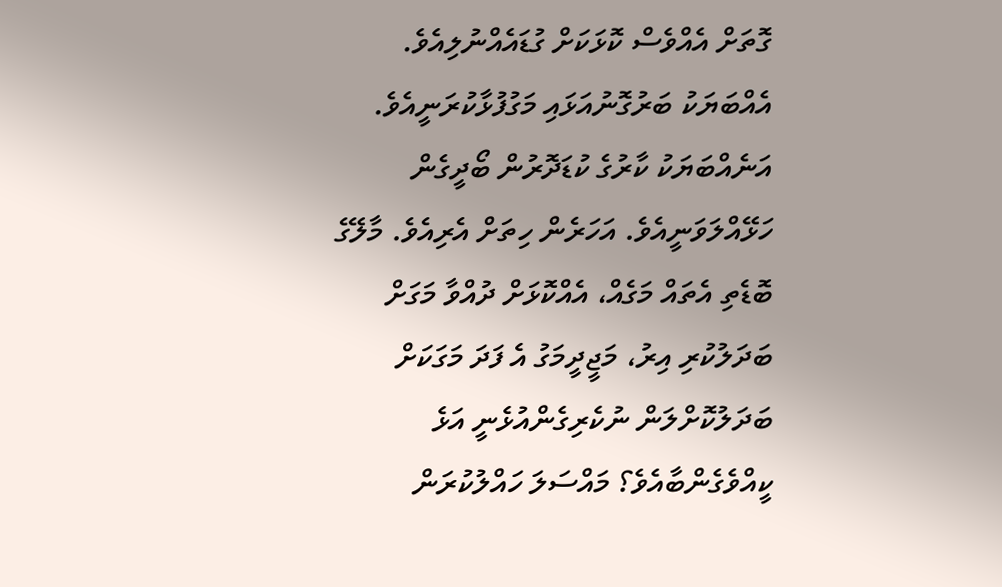ގޮތަށް އެއްވެސް ކޮޅަކަށް ގުޑައެއްނުލިއެވެ. އެއްބަޔަކު ބަރުގޮނުއަޅައި މަގުފުޅާކުރަނީއެވެ. އަނެއްބަޔަކު ކާރުގެ ކުޑަދޮރުން ބޯދީގެން ހަޅޭއްލަވަނީއެވެ. އަހަރެން ހިތަށް އެރިއެވެ. މާލޭގެ ބޮޑެތި އެތައް މަގެއް، އެއްކޮޅަށް ދުއްވާ މަގަށް ބަދަލުކުރި އިރު، މަޖީދީމަގު އެ ފަދަ މަގަކަށް ބަދަލުކޮށްލަން ނުކެރިގެންއުޅެނީ އަޅެ ކީއްވެގެންބާއެވެ؟ މައްސަލަ ހައްލުކުރަން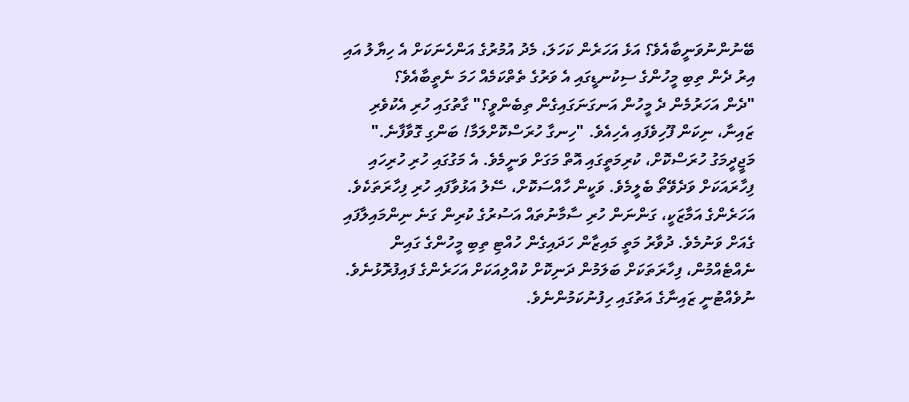ބޭނުންނުވަނީބާއެވެ؟ އަޅެ އަހަރެން ކަހަލަ، މެދު އުމުރުގެ އަންހެނަކަށް އެ ހިޔާލު އައި އިރު ދެން ތިބި މީހުންގެ ސިކުނޑީގައި އެ ވަރުގެ ތެތްކަމެއް ހަމަ ނެތީބާއެވެ؟
"ދެން އަހަރުމެން ދެ މީހުން އަނގަނަގައިގެން ތިބެންވީ؟" ގާތުގައި ހުރި އެކުވެރި ޒައިނާ، ނިކަން ފޫހިވެފައި އެހިއެވެ. "ހިނގާ ހުރަސްކޮށްލަމާ! ބަންގި ގޮވާފާނެ."
މަޖީދީމަގު ހުރަސްކޮށް، ކުރިމަތީގައި އޮތް މަގަށް ވަނީމެވެ. އެ މަގުގައި ހުރި ހުރިހައި ފިހާރައަކަށް ވަދެވޭތޯ ބެލީމެވެ. ވަކީން ހާއްސަކޮށް، ސޭލު އަޅުވާފައި ހުރި ފިހާރަތަކެވެ. އަހަރެންގެ އަމާޒަކީ، ގަންނަން ހުރި ސާމާނުތައް އަސުރުގެ ކުރިން ގަނެ ނިންމައިލާފައި ގެއަށް ވަނުމެވެ. ދުވާރު މަތީ މައިޒާން ހަދައިގެން ހުއްޓި ތިބި މީހުންގެ ގައިން ނެއްޓެއްމުން، ފިހާރަތަކަށް ބަލަމުން ދަނިކޮށް ކުއްލިއަކަށް އަހަރެންގެ ފައިފުރޮޅުނެވެ. ނުވެއްޓުނީ ޒައިނާގެ އަތުގައި ހިފުނުކަމުންނެވެ.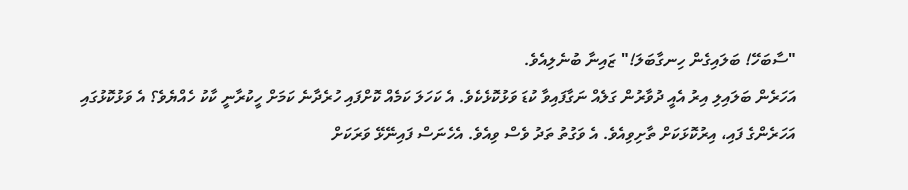"ސާބަހޭ! ބަލައިގެން ހިނގާބަލަ!" ޒައިނާ ބުނެލިއެވެ.
އަހަރެން ބަލައިލި އިރު އެއީ ދުވާރުން ގަލެއް ނަގާފައިވާ ކުޑަ ވަޅުކޮޅެކެވެ. އެ ކަހަލަ ކަމެއް ކޮށްފައި ހުރެދާނެ ކަމަށް ހީކުރާނީ ކާކު ހެއްޔެވެ؟ އެ ވަޅުކޮޅުގައި އަހަރެންގެ ފައި، އިރުކޮޅަކަށް ތާށިވިއެވެ. އެ ވަގުތު ތަދު ވެސް ވިއެވެ. އެހެނަސް ފައިނޭޅޭ ވަރަކަށް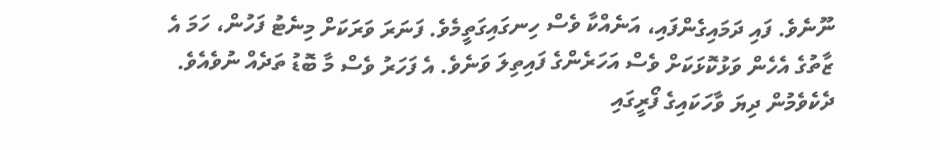ނޫނެވެ. ފައި ދަމައިގެންފައި، އަނެއްކާ ވެސް ހިނގައިގަތީމެވެ. ފަނަރަ ވަރަކަށް މިނެޓު ފަހުން، ހަމަ އެ ޒާތުގެ އެހެން ވަޅުކޮޅަކަށް ވެސް އަހަރެންގެ ފައިތިލަ ވަނެވެ. އެ ފަހަރު ވެސް މާ ބޮޑު ތަދެއް ނުވެއެވެ. ދެކެވެމުން ދިޔަ ވާހަކައިގެ ފޯރީގައި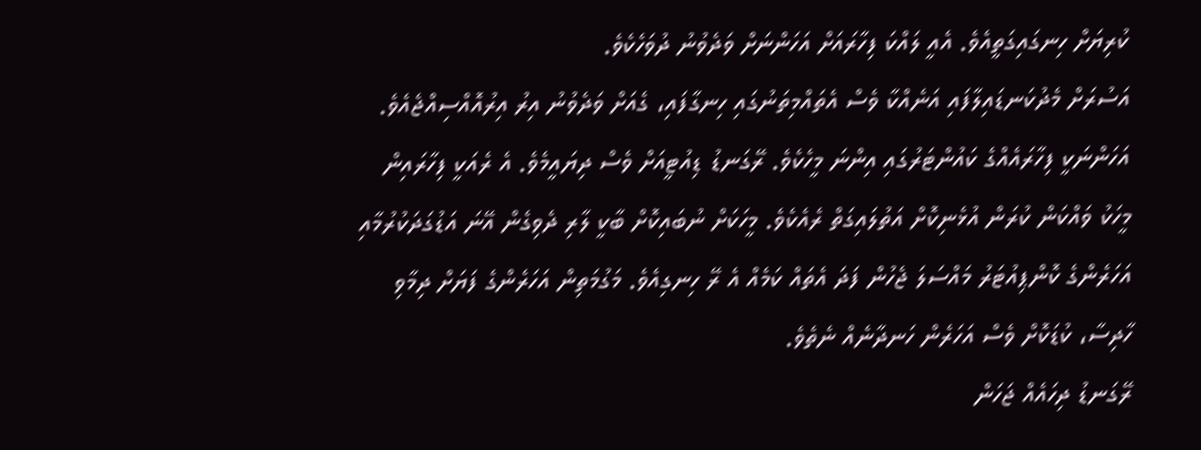ކުރިޔަށް ހިނގައިގަތީއެވެ. އެއީ ލައްކަ ފިހާރައަށް އަހަންނަށް ވަދެވުނު ދުވަހެކެވެ.
އަސުރަށް މެދުކަނޑައިލާފައި އަނެއްކާ ވެސް އެތައްމިތަނުގައި ހިނގާފައި، ގެއަށް ވަދެވުނު އިރު އިރުއޮއްސިއްޖެއެވެ. އަހަންނަކީ ފިހާރައެއްގެ ކައުންޓަރުގައި އިންނަ މީހެކެވެ. ރޭގަނޑު ޑިއުޓީއަށް ވެސް ދިޔައީމެވެ. އެ ރެއަކީ ފިހާރައިން މީހަކު ވައްކަން ކުރަން އުޅެނިކޮށް އަތުލައިގަތް ރެއެކެވެ. މީހަކަށް ނުބައިކޮށް ބާކީ ލާރި ދެވިގެން އޭނަ އަޑުގަދަކުރުމާއި އަހަރެންގެ ކޮންޕިއުޓަރު މައްސަލަ ޖެހުން ފަދަ އެތައް ކަމެއް އެ ރޭ ހިނގިއެވެ. މަގުމަތިން އަހަރެންގެ ފަޔަށް ދިމާވި ހާދިސާ، ކުޑަކޮށް ވެސް އަހަރެން ހަނދާނެއް ނެތެވެ.
ރޭގަނޑު ދިހައެއް ޖަހަން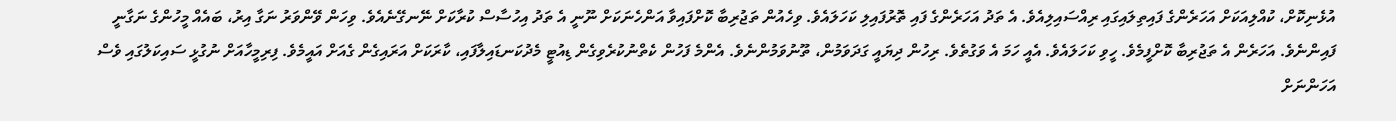އުޅެނިކޮށް، ކުއްލިއަކަށް އަހަރެންގެ ފައިތިލައިގައި ރިއްސައިލިއެވެ. އެ ތަދު އަހަރެންގެ ފައި ތޮރުފައިލި ކަހަލައެވެ. ވިހެއުން ތަޖުރިބާ ކޮށްފައިވާ އަންހެނަކަށް ނޫނީ އެ ތަދު އިހުސާސް ކުރާކަށް ނޭނގޭނެއެވެ. ވިހަން ވޭންވަރު ނަގާ އިރު، ބައެއް މީހުންގެ ނަގާނީ ފައިންނެވެ. އަހަރެން އެ ތަޖުރިބާ ކޮށްފީމެވެ. ހީވި ކަހަލައެވެ. އެއީ ހަމަ އެ ވަގުތެވެ. ރިހުން ދިޔައީ ގަދަވަމުން، ތޫނުވަމުންނެވެ. އެންމެ ފަހުން ކެތްނުކުރެވިގެން ޑިއުޓީ މެދުކަނޑައިލާފައި، ކާރަކަށް އަރައިގެން ގެއަށް އައީމެވެ. ފިރިމީހާއަށް ނުގުޅީ ސައިކަލުގައި ވެސް އަހަންނަށް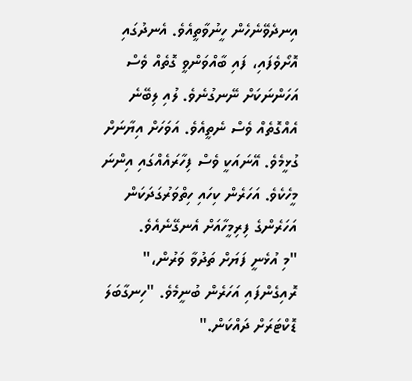އިނދެވޭނެހެން ހީނުވާތީއެވެ. އެނދުގައި އޮށޯވެފައި، ފައި ބާއްވަންވީ ގޮތެއް ވެސް އަހަންނަކަށް ނޭނގުނެވެ. ލުއި ލިބޭނެ އެއްގޮތެއް ވެސް ނެތީއެވެ. އަވަހަށް އިޔާނަށް ގުޅީމެވެ. އޭނައަކީ ވެސް ފިހާރައެއްގައި އިންނަ މީހެކެވެ. އަހަރެން ކިހައި ހިތްވަރުގަދަކަން އަހަރެންގެ ފިރިމީހާއަށް އެނގޭނެއެވެ.
"މި އުޅެނީ ފަޔަށް ތަދުވާ ވަރުން،" ރޮއިގެންފައި އަހަރެން ބުނީމެވެ. "ހިނގާބަލަ ޑޮކްޓަރަށް ދައްކަން."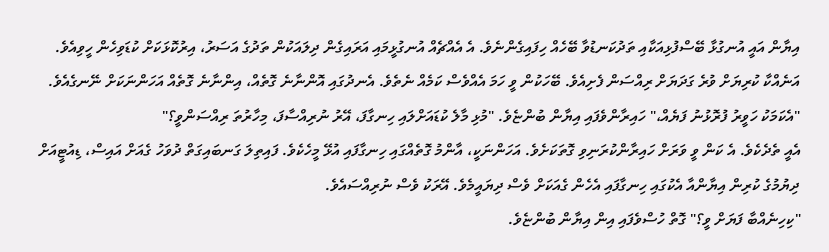އިޔާން އައީ އުނގުޅާ ބޭސްފުޅިއަކާއި ތަދުކަނޑުވާ ބޭހެއް ހިފައިގެންނެވެ. އެ އެއްޗެއް އުނގުޅީމައި އަރައިގެން ދިލައަކުން ތަދުގެ އަސަރު، އިރުކޮޅަކަށް ކުޑަވިހެން ހީވިއެވެ. އަނެއްކާ ކުރިޔަށް ވުރެ ގަދަޔަށް ރިއްސަން ފެށިއެވެ. ބޭހަކުން ވީ ހަމަ އެއްވެސް ކަމެއް ނެތެވެ. އެނދުގައި އޮންނާނެ ގޮތެއް، އިންނާނެ ގޮތެއް އަހަންނަކަށް ނޭނގެއެވެ.
"އެކަމަކު ހަވީރު ފުރޮޅުނު ފަޔެއް،" ހައިރާންވެފައި އިޔާން ބުންޏެވެ. "މުޅި މާލެ ކުޑައަށްލައި ހިނގާފަ، އޭރު ނުރިއްސާފަ، މިހާރުތަ ރިއްސަންވީ؟"
އެއީ ތެދެކެވެ. އެ ކަން ވީ ވަރަށް ހައިރާންކުރަނިވި ގޮތަކަށެވެ. އަހަންނަކީ، އާންމު ގޮތެއްގައި ހިނގާފައި އުޅޭ މީހެކެވެ. ފައިތިލަ ގަނބައިގަތް ދުވަހު ގެއަށް އައިސް، ޑިއުޓީއަށް ދިޔުމުގެ ކުރިން އިޔާންއާ އެކުގައި ހިނގާފައި އެހެން ގެއަކަށް ވެސް ދިޔައީމެވެ. އޭރަކު ވެސް ނުރިއްސައެވެ.
"ކިހިނެއްބާ ފަޔަށް ވީ؟" ގޮތް ހުސްވެފައި އިން އިޔާން ބުންޏެވެ.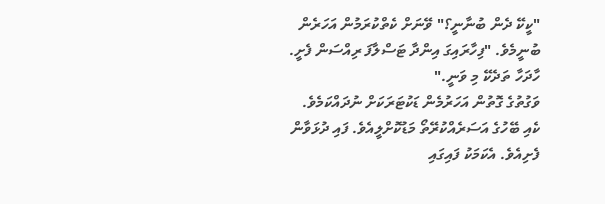"ކީކޭ ދެން ބުނާނީ؟" ވޭނަށް ކެތްކުރަމުން އަހަރެން ބުނީމެވެ. "ފިހާރައިގަ އިންދާ ޓަސްލާފަ ރިއްސަން ފެށީ. ހާދަހާ ތަދެކޭ މި ވަނީ."
ވަގުތުގެ ގޮތުން އަހަރުމެން ޑަކުޓަރަކަށް ނުދައްކަމެވެ. ކެއި ބޭހުގެ އަސަރެއްކުރޭތޯ މަޑުކޮށްލީއެވެ. ފައި ދުޅަވާން ފެށިއެވެ. އެކަމަކު ފައިގައި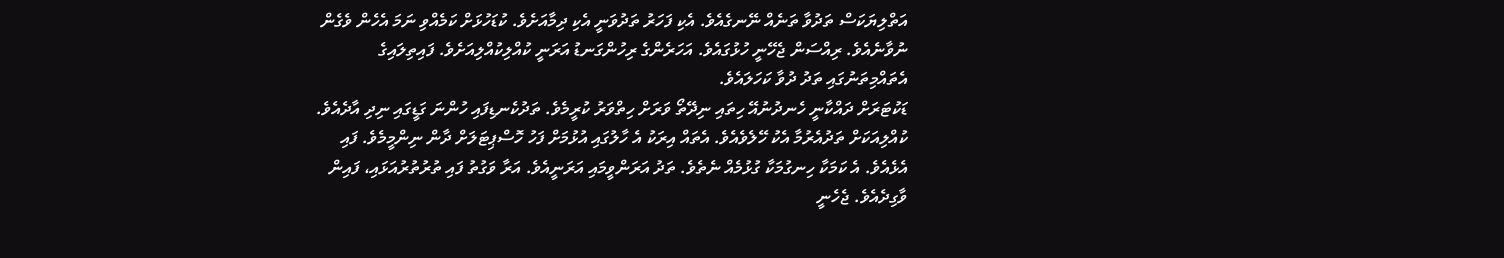އަތްލިޔަކަސް ތަދުވާ ތަނެއް ނޭނގެއެވެ. އެކި ފަހަރު ތަދުވަނީ އެކި ދިމާއަށެވެ. ކުޑަހުޅަށް ކަމެއްވި ނަމަ އެހެން ވެގެން ނުވާނެއެވެ. ރިއްސަން ޖެހޭނީ ހުޅުގައެވެ. އަހަރެންގެ ރިހުންގަނޑު އަރަނީ ކުއްލިކުއްލިއަށެވެ. ފައިތިލައިގެ އެތައްމިތަނުގައި ތަދު ދުވާ ކަހަލައެވެ.
ޑަކުޓަރަށް ދައްކާނީ ހެނދުނުއޭ ހިތައި ނިދޭތޯ ވަރަށް ހިތްވަރު ކުރީމެވެ. ތަދުކެނޑިފައި ހުންނަ ގަޑީގައި ނިދި އާދެއެވެ. ކުއްލިއަކަށް ތަދުއެރުމާ އެކު ހޭލެވެއެވެ. އެތައް އިރަކު އެ ހާލުގައި އުޅުމަށް ފަހު ހޮސްޕިޓަލަށް ދާން ނިންމީމެވެ. ފައި އެޅެއެވެ. އެ ކަމަކާ ހިނގުމަކާ ގުޅުމެއް ނެތެވެ. ތަދު އަރަންވީމައި އަރަނީއެވެ. އަރާ ވަގުތު ފައި ތުރުތުރުއަޅައި، ފައިން ވާގިދެއެވެ. ޖެހެނީ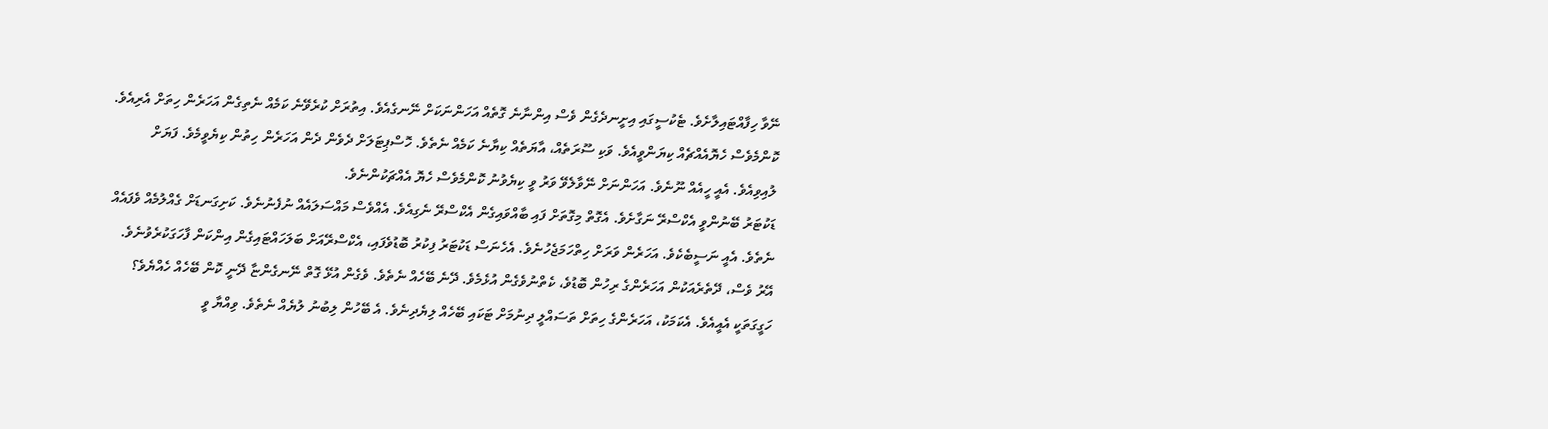ނޭވާ ހިފާއްޓައިލާށެވެ. ޓެކުސީގައި އިށީނދެގެން ވެސް އިންނާނެ ގޮތެއް އަހަންނަކަށް ނޭނގެއެވެ. އިތުރަށް ކުރެވޭނެ ކަމެއް ނެތިގެން އަހަރެން ހިތަށް އެރިއެވެ. ކޮންމެވެސް ހެޔޮއެއްޗެއް ކިޔަންވީއެވެ. ވަކި ސޫރަތެއް، އާޔަތެއް ކިޔާނެ ކަމެއް ނެތެވެ. ހޮސްޕިޓަލަށް ދެވެން ދެން އަހަރެން ހިތުން ކިޔެވީމެވެ. ފަޔަށް ލުއިވިއެވެ. އެއީ ހީއެއް ނޫނެވެ. އަހަންނަށް ނޭވާލެވޭ ވަރު ވީ ކިޔެވުނު ކޮންމެވެސް ހެޔޮ އެއްޗަކުންނެވެ.
ޑަކުޓަރު ބޭނުންވީ އެކްސްރޭ ނަގާށެވެ. އެގޮތް މިގޮތަށް ފައި ބާއްވައިގެން އެކްސްރޭ ނެގިއެވެ. އެއްވެސް މައްސަލައެއް ނުފެނުނެވެ. ކަށިގަނޑަށް ގެއްލުމެއް ވެފައެއް ނެތެވެ. އެއީ ނަސީބެކެވެ. އަހަރެން ވަރަށް ހިތްހަމަޖެހުނެވެ. އެހެނަސް ޑަކުޓަރު ފިކުރު ބޮޑުވެފައި، އެކްސްރޭއަށް ބަލަހައްޓައިގެން އިންކަން ފާހަގަކުރެވުނެވެ. އޭރު ވެސް، ދޭތެރެއަކުން އަހަރެންގެ ރިހުން ބޮޑުވެ، ކެތްނުވެގެން އުޅެމެވެ. ދޭނެ ބޭހެއް ނެތެވެ. ވެގެން އުޅޭ ގޮތް ނޭނގެންޏާ ދޭނީ ކޮން ބޭހެއް ހެއްޔެވެ؟ ހަގީގަތަކީ އެއީއެވެ. އެކަމަކު، އަހަރެންގެ ހިތަށް ތަސައްލީ ދިނުމަށް ޓަކައި ބޭހެއް ލިޔެދިނެވެ. އެ ބޭހުން ލިބުނު ލުޔެއް ނެތެވެ. ވިއްޔާ ވީ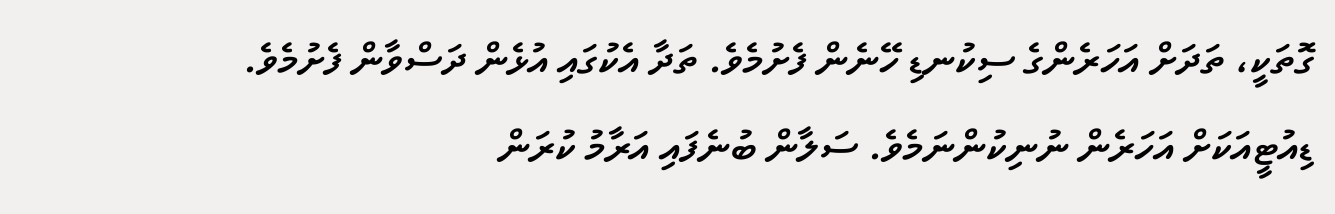ގޮތަކީ، ތަދަށް އަހަރެންގެ ސިކުނޑި ހޭނެން ފެށުމެވެ. ތަދާ އެކުގައި އުޅެން ދަސްވާން ފެށުމެވެ.
ޑިއުޓީއަކަށް އަހަރެން ނުނިކުންނަމެވެ. ސަލާން ބުނެފައި އަރާމު ކުރަން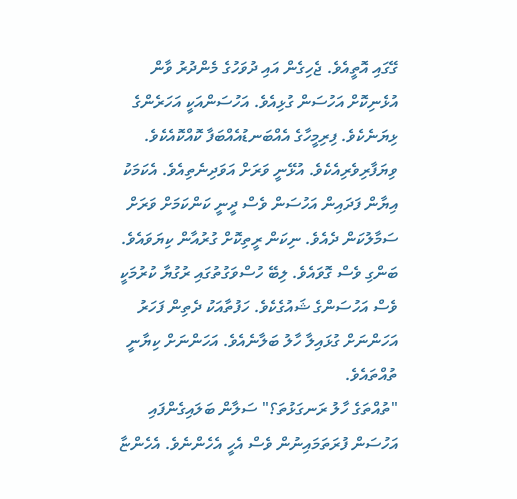ގޭގައި އޮތީއެވެ. ޖެހިގެން އައި ދުވަހުގެ މެންދުރު ވާން އުޅެނިކޮށް އަހުސަން ގުޅިއެވެ. އަހުސަންއަކީ އަހަރެންގެ ޅިޔަނެކެވެ. ފިރިމީހާގެ އެއްބަނޑުއެއްބަފާ ކޮއްކޮއެކެވެ. ވިޔަފާރިވެރިއެކެވެ. އުޅޭނީ ވަރަށް އަވަދިނެތިއެވެ. އެކަމަކު އިޔާން ފަދައިން އަހުސަން ވެސް ދީނީ ކަންކަމަށް ވަރަށް ސަމާލުކަން ދެއެވެ. ނިކަން ރީތިކޮށް ގުރުއާން ކިޔަވައެވެ. ބަންގި ވެސް ގޮވައެވެ. ލިބޭ ހުސްވަގުތުގައި ރުގުޔާ ކުރުމަކީ ވެސް އަހުސަންގެ ޝައުގެކެވެ. ހަފުތާއަކު ދެތިން ފަހަރު އަހަންނަށް ގުޅައިލާ ހާލު ބަލާނެއެވެ. އަހަންނަށް ކިޔާނީ ތުއްތައެވެ.
"ތުއްތަގެ ހާލު ރަނގަޅުތަ؟" ސަލާން ބަލައިގެންފައި އަހުސަން ފުރަތަމައިނުން ވެސް އެހީ އެހެންނެވެ. އެހެންޏާ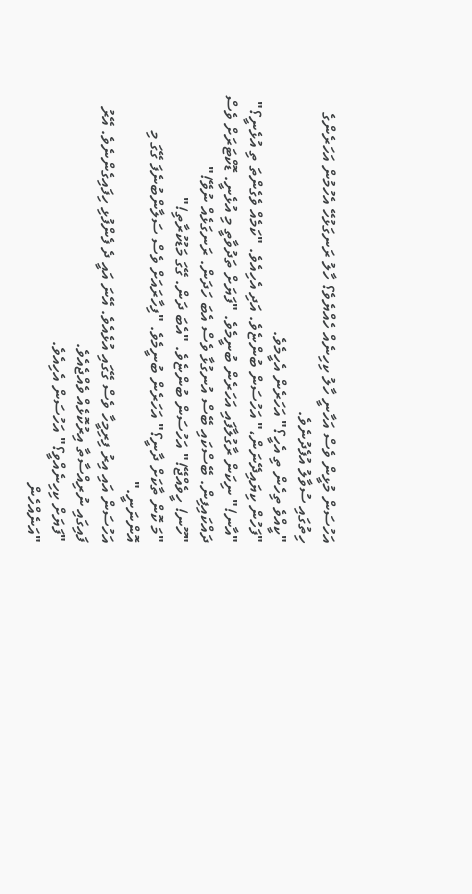އަހުސަން މުޅީން ވެސް އަހާނީ ހާލު ކިހިނެއް ހެއްޔެވެ؟ ހާލު ރަނގަޅުހޭ އެހުމުން އަހަރެންގެ ހިތުގައި ސުވާލު އުފެދުނެވެ.
"ކީއްވެ ތިހެން ތި އެހީ؟" އަހަރެން އެހީމެވެ.
"ފަހުން ކިޔައިދޭނަން،" އަހުސަން ބުންޏެވެ. އަދި އެހިއެވެ. "ކަމެއް ވެގެންތަ ތި އުޅެނީ؟"
"އާނ!" ނިކަން ރާގުލާފައި އަހަރެން ބުނީމެވެ. "ފަޔަށް ތަދުވާތީ މި އުޅެނީ. ޑޮކްޓަރަށް ވެސް ދައްކައިފިން. ބޭސްކައި ބޭސް އުނގުޅާ ވެސް އެބަ ހަދަން. ރަނގަޅެއް ނުވޭ!"
"ހޫނ! ހީވެއްޖޭ!" އަހުސަން ބުންޏެވެ. "އެބަ ދަން. ގޭގަ މަޑުކުރާތި!"
"މަ ކޮން ތާކަށް ދާނީ؟" އަހަރެން ބުނީމެވެ. "ފިހާރައަށް ވެސް ސަލާންބުނެފަ ގޭގަ މި އޮންނަނީ."
އަހުސަން އައި އިރު ފިރިމީހާ ވެސް ގޭގައި އުޅެއެވެ. އޭނަ އައީ ދެ ފެންފުޅި ހިފައިގެންނެވެ. އޭރު ފައިގައި ނުރިއްސާތާ އިރުކޮޅެއް ވެއްޖެއެވެ.
"ފަޔަށް ކިހިނެއްވީ؟" އަހުސަން އެހިއެވެ.
"އަނެއްހެން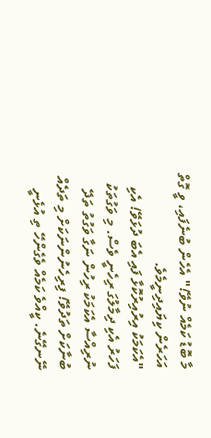މާ ބޮޑު ކަމެއް ނުވޭ!" އެހެން ބުނެފައި، ވީ ގޮތް އަހަރެން ކިޔައިދިނީމެވެ.
"އެކަމަކު އިރުއިރުކޮޅާ ފައި އެބަ ދުޅަވޭ! އެކި ފަހަރު އެކި ދިމާލުގަ ރިހެނީ ވެސް. މި ވަގުތަކު ނުރިއްސާ އެކަމަކު ރިހުން ނަގާ ވަގުތު ތަދޭ ބުނާކަށް ތަދުވޭ! ފިރިހެނުންނަކަށް މި ތަދެއް ނޭނގޭނެ. ކީއްވެ ކަމެއް ވެގެންހޭ ތި އުޅެނީ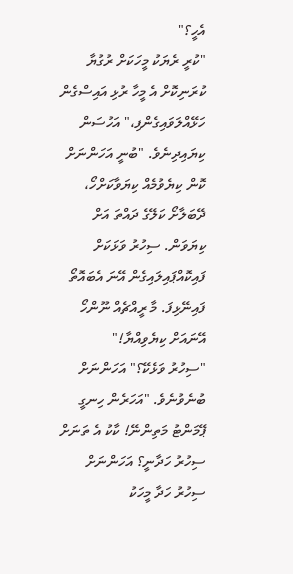އެހީ؟"
"ކުރީ ރެޔަކު މީހަކަށް ރުގުޔާ ކުރަނިކޮށް އެ މީހާ ރުޅި އައިސްގެން ހަޅޭއްލަވައިގެންފި،" އަހުސަން ކިޔައިދިނެވެ. "ބުނީ އަހަންނަށް ކޮން ކިޔެވުމެއް ކިޔަވާކަށްހޯ، ދޭބަލާށޯ ކަލޭގެ ދައްތަ އަށް ކިޔަވަން. ސިހުރު ވަޅަކަށް ފައިކޮއްޕައިލައިގެން އޭނަ އެބައޮތޯ ފައިނޭޅިފަ. މާ ރީއްޗެއް ނޫންހޯ އޭނައަށް ކިޔެވިއްޔާ!"
"ސިހުރު ވަޅެކޭ؟" އަހަންނަށް ބުނެވުނެވެ. "އަހަރެން ހިނގީ ޕޭމަންޓު މަތިންނޭ! ކާކު އެ ތަނަށް ސިހުރު ހަދާނީ؟ އަހަންނަށް ސިހުރު ހަދާ މީހަކު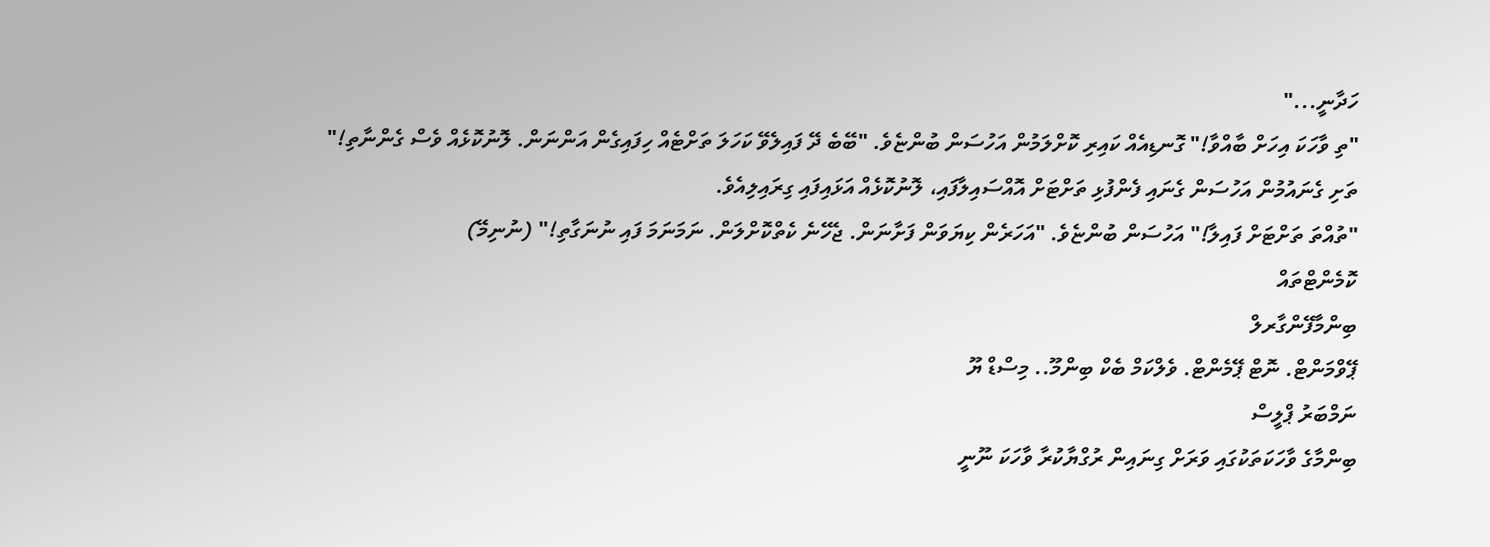ހަދާނީ..."
"ތި ވާހަކަ އިހަށް ބާއްވާ!" ގޮނޑިއެއް ކައިރި ކޮށްލަމުން އަހުސަން ބުންޏެވެ. "ބޭބެ ދޭ ފައިލެވޭ ކަހަލަ ތަށްޓެއް ހިފައިގެން އަންނަން. ލޮނުކޮޅެއް ވެސް ގެންނާތި!"
ތަށި ގެނައުމުން އަހުސަން ގެނައި ފެންފުޅި ތަށްޓަށް އޮއްސައިލާފައި، ލޮނުކޮޅެއް އަޅައިފައި ގިރައިލިއެވެ.
"ތުއްތަ ތަށްޓަށް ފައިލާ!" އަހުސަން ބުންޏެވެ. "އަހަރެން ކިޔަވަން ފަށާނަން. ޖެހޭނެ ކެތްކޮށްލަން. ނަމަނަމަ ފައި ނުނަގާތި!" (ނުނިމޭ)
ކޮމެންޓްތައް
ބިންމާފޭންގާރލް
ޕޭވްމަންޓް. ނޮޓް ޕޭމެންޓް. ވެލްކަމް ބެކް ބިންމޫ.. މިސްޑް ޔޫ
ނަމްބަރު ޕްލީސް
ބިންމާގެ ވާހަކަތަކުގައި ވަރަށް ގިނައިން ރުގްޔާކުރާ ވާހަކަ ނޫނީ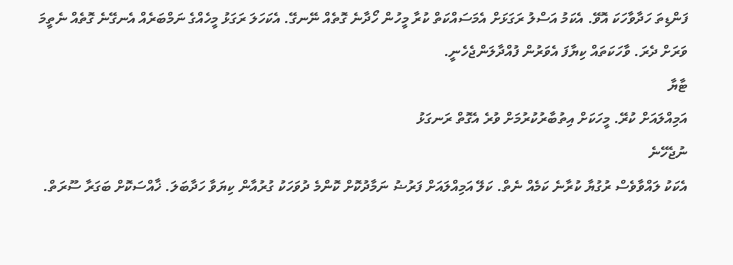ފަންޑިތަ ހަދާވާހަކަ އޮވޭ. އެކަމު އަސްލު ރަގަޅަށް އެމަސައްކަތް ކުރާ މީހުން ހޯދާނެ ގޮތެއް ނޭނގޭ. އެކަހަލަ ރަގަޅު މީހެއްގެ ނަމްބަރެއް އެނގޭނެ ގޮތެއް ނެތީމަ ވަރަށް ދެރަ. ވާހަކަތައް ކިޔާފަ އެވަރުން ފުއްދާލަންޖެހެނީ.
ޓާޔާ
އަމިއްލައަށް ކުރޭ. މީހަކަށް އިތުބާރުކުރުމަށް ވުރެ އެގޮތް ރަނގަޅު
ނުޖެހޭނެ
އެކަކު ލައްވާވެސް ރުގުޔާ ކުރާނެ ކަމެއް ނެތް. ކަލޭ އަމިއްލައަށް ފަރުޟު ނަމާދުކޮށް ކޮންމެ ދުވަހަކު ގުރުއާން ކިޔަވާ ހަދާބަލަ. ޚާއްސަކޮށް ބަގަރާ ސޫރަތް.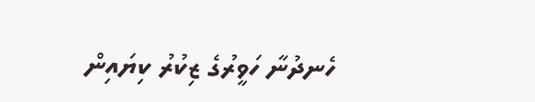ހެނދުނާ ހަވީރުގެ ޒިކުރު ކިޔައިން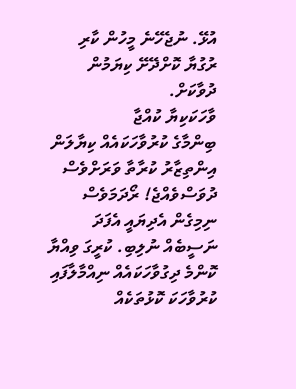އުޅޭ. ނުޖެހޭނެ މީހުން ކާރި ރުގުޔާ ކޮށްދޭށޭ ކިޔަމުން ދުވާކަށް.
ވާހަކަކިޔާ ކުއްޖާ
ބިންމާގެ ކުރުވާހަކައެއް ކިޔާލަން އިންތިޒާރު ކުރާތާ ވަރަށްވެސް ދުވަސްވެއްޖެ! ރޯދަމަވެސް ނިމިގެން އެދިޔައީ އެފަދަ ނަސީބެއް ނުލިބި. ކުރީގަ ވިއްޔާ ކޮންމެ ދިގުވާހަކައެއް ނިއްމާލާފައި ކުރުވާހަކަ ކޮޅުތަކެއް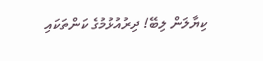ކިޔާލަން ލިބޭ! ދިރުއުޅުމުގެ ކަންތަކައި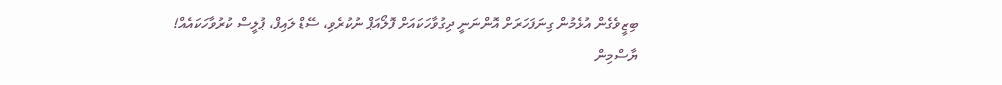ބިޒީވެގެން އުޅެމުން ގިނަފަހަރަށް އޮންނަނީ ދިގުވާހަކައަށް ފޮލޯއަޕް ނުކުރެވި، ސޭޑް ލައިފް، ޕުލީސް ކުރުވާހަކައެއް!
ޔާސްމިން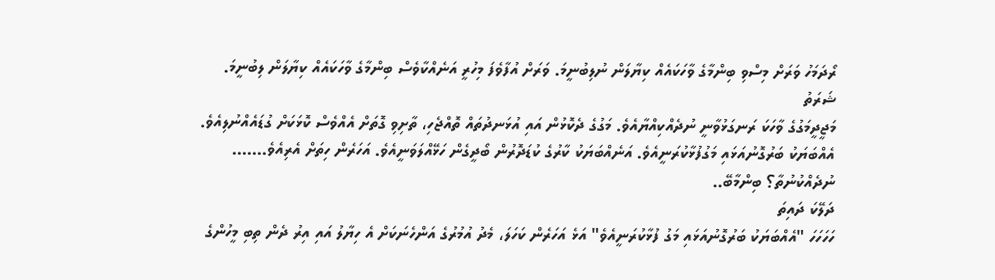ރޯދަމަހު ވަރަށް މިސްވި ބިންމާގެ ވާހަކައެއް ކިޔާލަން ނުލިބުނީމަ. ވަރަށް އުފާވެފަ މިހުރީ އަނެއްކާވެސް ބިންމާގެ ވާހަކައެއް ކިޔާލަން ލިބުނީމަ.
ޝަރަތު
މަޖީދީމަގުގެ ވާހަކަ ރަނގަޅުވާނީ ނުދެއްކިއްޔާއެވެ. މަގުގެ ދެކޮޅުން އައި އުޅަނދުތައް ތޮއްޖެހި، ތާށިވި ގޮތަށް އެއްވެސް ކޮޅަކަށް ގުޑައެއްނުލިއެވެ. އެއްބަޔަކު ބަރުގޮނުއަޅައި މަގުފުޅާކުރަނީއެވެ. އަނެއްބަޔަކު ކާރުގެ ކުޑަދޮރުން ބޯދީގެން ހަޅޭއްލަވަނީއެވެ. އަހަރެން ހިތަށް އެރިއެވެ....... ނުދެއްކުނުތާ؟ ބިންމާބޭ..
ދަލޭކަ ދައިތަ
ހަހަހަހަ "އެއްބަޔަކު ބަރުގޮނުއަޅައި މަގު ފުޅާކުރަނީއެވެ" އަޅެ އަހަރެން ކަހަލަ، މެދު އުމުރުގެ އަންހެނަކަށް އެ ހިޔާލު އައި އިރު ދެން ތިބި މީހުންގެ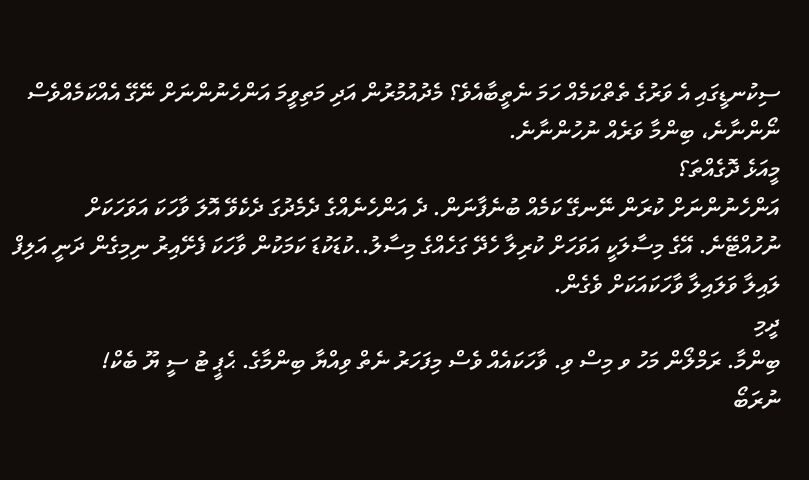ސިކުނޑީގައި އެ ވަރުގެ ތެތްކަމެއް ހަމަ ނެތީބާއެވެ؟ މެދުއުމުރުން އަދި މަތިވީމަ އަންހެނުންނަށް ނޭގޭ އެއްކަމެއްވެސް ނޯންނާނެ، ބިންމާ ވަރެއް ނުހުންނާނެ.
މީއަޅެ ދޮގެއްތަ؟
އަންހެނުންނަށް ކުރަން ނޭނގޭ ކަމެއް ބުނެފާނަން. ދެ އަންހެނެއްގެ ދެމެދުގަ ދެކެވޭ އޮލަ ވާހަކަ އަވަހަކަށް ނުހުއްޓޭނެ. އޭގެ މިސާލަކީ އަވަހަށް ކުރިލާ ހެދޭ ގަހެއްގެ މިސާލު..ކުޑަކުޑަ ކަމަކުން ވާހަކަ ފެށޭއިރު ނިމިގެން ދަނީ އަލިފް ލައިލާ ވަލައިލާ ވާހަކައަކަށް ވެގެން.
ދީމި
ބިންމާ. ރަމްލޯން މަހު ވ މިސް ވި. ވާހަކައެއް ވެސް މިފަހަރު ނެތް ވިއްޔާ ބިންމާގެ. ޙެޕީ ޓު ސީ ޔޫ ބެކް!
ނުރަބޯ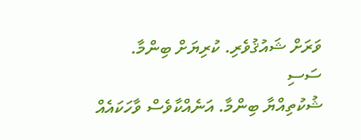ވަރަށް ޝައުޤުވެރި. ކުރިޔަށް ބިންމާ.
ސަސި
ޝުކުތިއްޔާ ބިންމާ. އަނެއްކާވެސް ވާހަކައެއް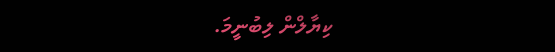ކިޔާލްން ލިބުނީމަ.